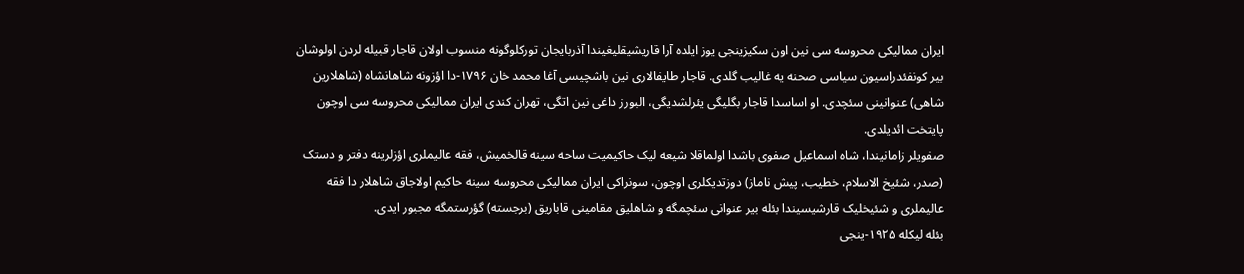ایران ممالیکی محروسه سی نین اون سکیزینجی یوز ایلده آرا قاریشیقلیغیندا آذربایجان تورکلوگونه منسوب اولان قاجار قبیله لردن اولوشان بیر کونفئدراسیون سیاسی صحنه یه غالیب گلدی. قاجار طایفالاری نین باشچیسی آغا محمد خان ۱۷۹۶-دا اؤزونه شاهانشاه (شاهلارین شاهی) عنوانینی سئچدی. او اساسدا قاجار بگلیگی یئرلشدیگی، البورز داغی نین اتگی، تهران کندی ایران ممالیکی محروسه سی اوچون پایتخت ائدیلدی.
صفویلر زامانیندا، شاه اسماعیل صفوی باشدا اولماقلا شیعه لیک حاکیمیت ساحه سینه قالخمیش، فقه عالیملری اؤزلرینه دفتر و دستک (صدر، شئیخ الاسلام، خطیب، پیش ناماز) دوزتدیکلری اوچون، سونراکی ایران ممالیکی محروسه سینه حاکیم اولاجاق شاهلار دا فقه عالیملری و شئیخلیک قارشیسیندا بئله بیر عنوانی سئچمگه و شاهلیق مقامینی قاباریق (برجسته) گؤرستمگه مجبور ایدی.
بئله لیکله ۱۹۲۵-ینجی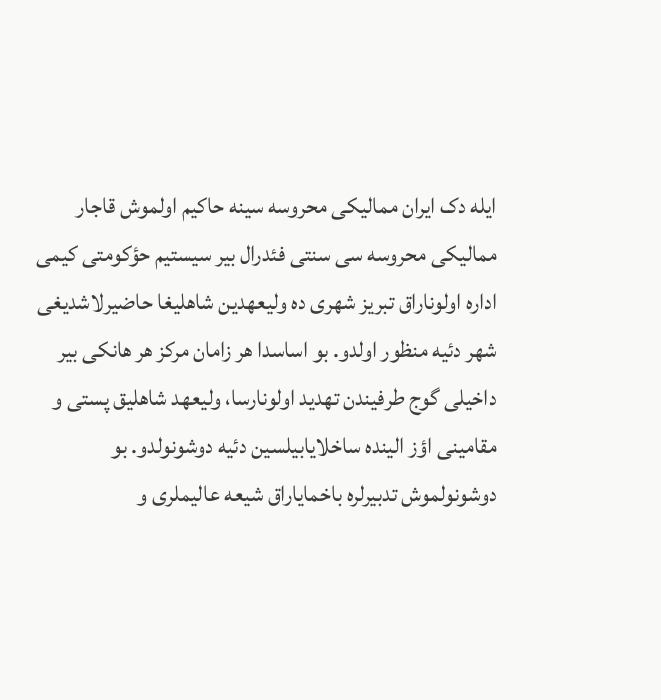ایله دک ایران ممالیکی محروسه سینه حاکیم اولموش قاجار ممالیکی محروسه سی سنتی فئدرال بیر سیستیم حؤکومتی کیمی اداره اولوناراق تبریز شهری ده ولیعهدین شاهلیغا حاضیرلاشدیغی شهر دئیه منظور اولدو. بو اساسدا هر زامان مرکز هر هانکی بیر داخیلی گوج طرفیندن تهدید اولونارسا، ولیعهد شاهلیق پستی و مقامینی اؤز الینده ساخلایابیلسین دئیه دوشونولدو. بو دوشونولموش تدبیرلره باخمایاراق شیعه عالیملری و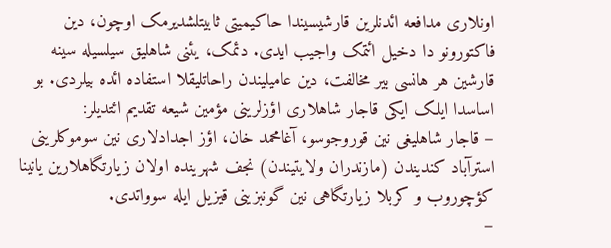اونلاری مدافعه ائدنلرین قارشیسیندا حاکیمیتی ثابیتلشدیرمک اوچون، دین فاکتورونو دا دخیل ائتمک واجیب ایدی. دئمک، یئنی شاهلیق سیلسیله سینه قارشین هر هانسی بیر مخالفت، دین عامیلیندن راحاتلیقلا استفاده ائده بیلردی. بو اساسدا ایلک ایکی قاجار شاهلاری اؤزلرینی مؤمین شیعه تقدیم ائتدیلر:
– قاجار شاهلیغی نین قوروجوسو، آغامحمد خان، اؤز اجدادلاری نین سوموکلرینی استرآباد کندیندن (مازندران ولایتیندن) نجف شهرینده اولان زیارتگاهلارین یانینا کؤچوروب و کربلا زیارتگاهی نین گونبزینی قیزیل ایله سوواتدی.
–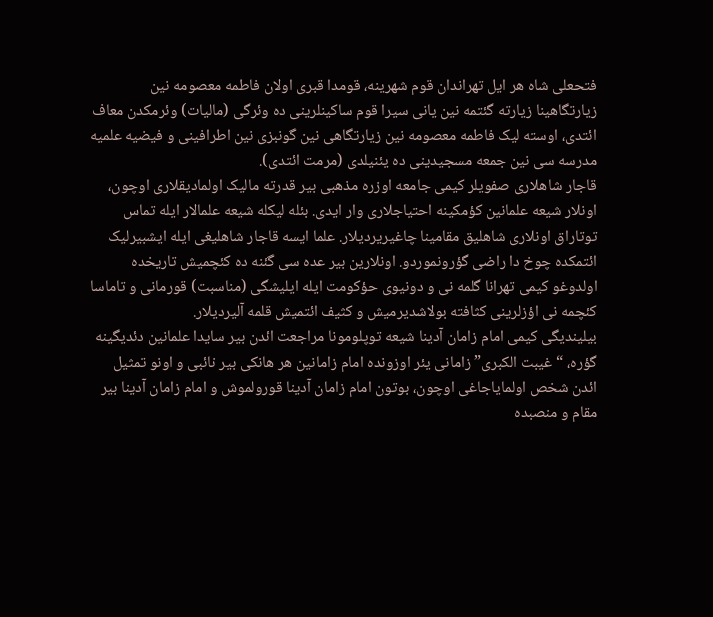فتحعلی شاه هر ایل تهراندان قوم شهرینه، قومدا قبری اولان فاطمه معصومه نین زیارتگاهینا زیارته گئتمه نین یانی سیرا قوم ساکینلرینی ده وئرگی (مالیات) وئرمکدن معاف ائتدی، اوسته لیک فاطمه معصومه نین زیارتگاهی نین گونبزی نین اطرافینی و فیضیه علمیه مدرسه سی نین جمعه مسجیدینی ده یئنیلدی (مرمت ائتدی).
قاجار شاهلاری صفویلر کیمی جامعه اوزره مذهبی بیر قدرته مالیک اولمادیقلاری اوچون، اونلار شیعه علمانین کؤمکینه احتیاجلاری وار ایدی. بئله لیکله شیعه علمالار ایله تماس توتاراق اونلاری شاهلیق مقامینا چاغیریردیلار. علما ایسه قاجار شاهلیغی ایله ایشبیرلیک ائتمکده چوخ دا راضی گؤرونموردو. اونلارین بیر عده سی گئنه ده کئچمیش تاریخده اولدوغو کیمی تهرانا گلمه نی و دونیوی حؤکومت ایله ایلیشگی (مناسبت) قورمانی و تاماسا کئچمه نی اؤزلرینی کثافته بولاشدیرمیش و کثیف ائتمیش قلمه آلیردیلار.
بیلیندیگی کیمی امام زامان آدینا شیعه توپلومونا مراجعت ائدن بیر سایدا علمانین دئدیگینه گؤره، “غیبت الکبری” زامانی یئر اوزونده امام زامانین هر هانکی بیر نائبی و اونو تمثیل ائدن شخص اولمایاجاغی اوچون، بوتون امام زامان آدینا قورولموش و امام زامان آدینا بیر مقام و منصبده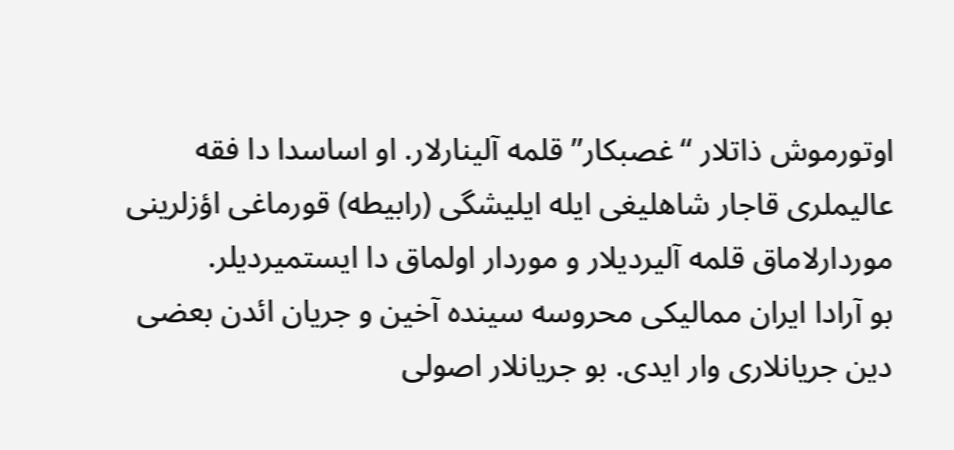اوتورموش ذاتلار “غصبکار” قلمه آلینارلار. او اساسدا دا فقه عالیملری قاجار شاهلیغی ایله ایلیشگی (رابیطه) قورماغی اؤزلرینی موردارلاماق قلمه آلیردیلار و موردار اولماق دا ایستمیردیلر.
بو آرادا ایران ممالیکی محروسه سینده آخین و جریان ائدن بعضی دین جریانلاری وار ایدی. بو جریانلار اصولی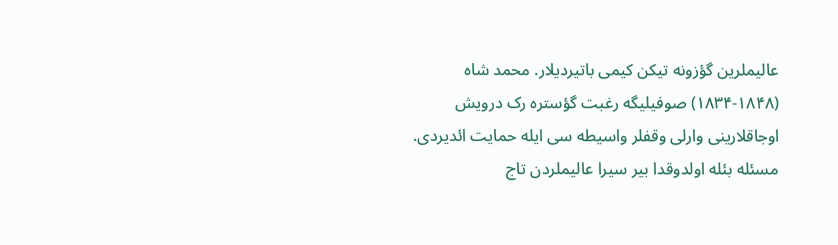عالیملرین گؤزونه تیکن کیمی باتیردیلار. محمد شاه (۱۸۴۸-۱۸۳۴) صوفیلیگه رغبت گؤستره رک درویش اوجاقلارینی وارلی وقفلر واسیطه سی ایله حمایت ائدیردی. مسئله بئله اولدوقدا بیر سیرا عالیملردن تاج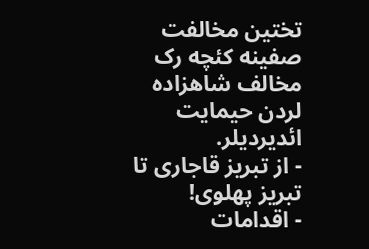تختین مخالفت صفینه کئچه رک مخالف شاهزاده لردن حیمایت ائدیردیلر.
- از تبریز قاجاری تا تبریز پهلوی!
- اقدامات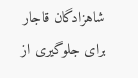شاهزادگان قاجار برای جلوگیری از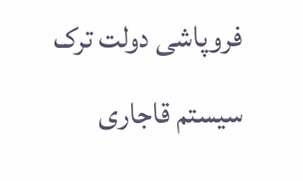فروپاشی دولت ترک سیستم قاجاری